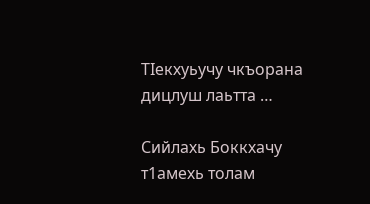ТIекхуьучу чкъорана дицлуш лаьтта …

Сийлахь Боккхачу т1амехь толам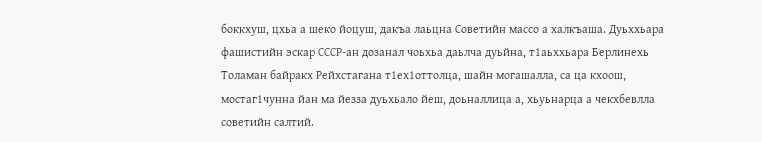боккхуш, цхьа а шеко йоцуш, дакъа лаьцна Советийн массо а халкъаша. Дуьххьара фашистийн эскар СССР-ан дозанал чоьхьа даьлча дуьйна, т1аьххьара Берлинехь Толаман байракх Рейхстагана т1ех1оттолца, шайн могашалла, са ца кхоош, мостаг1чунна йан ма йезза дуьхьало йеш, доьналлица а, хьуьнарца а чекхбевлла советийн салтий.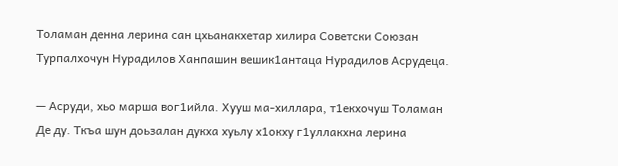Толаман денна лерина сан цхьанакхетар хилира Советски Союзан Турпалхочун Нурадилов Ханпашин вешик1антаца Нурадилов Асрудеца.

— Асруди, хьо марша вог1ийла. Хууш ма-хиллара, т1екхочуш Толаман Де ду. Ткъа шун доьзалан дукха хуьлу х1окху г1уллакхна лерина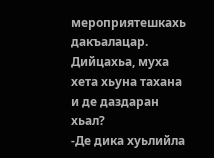мероприятешкахь дакъалацар. Дийцахьа, муха хета хьуна тахана и де даздаран хьал?
-Де дика хуьлийла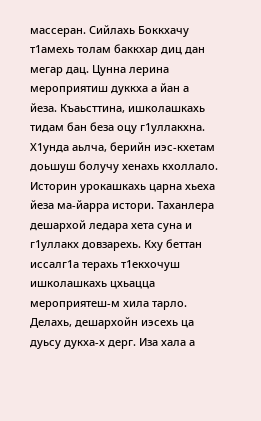массеран. Сийлахь Боккхачу т1амехь толам баккхар диц дан мегар дац. Цунна лерина мероприятиш дуккха а йан а йеза. Къаьсттина, ишколашкахь тидам бан беза оцу г1уллакхна. Х1унда аьлча, берийн иэс-кхетам доьшуш болучу хенахь кхоллало. Историн урокашкахь царна хьеха йеза ма-йарра истори. Таханлера дешархой ледара хета суна и г1уллакх довзарехь. Кху беттан иссалг1а терахь т1екхочуш ишколашкахь цхьацца мероприятеш-м хила тарло. Делахь, дешархойн иэсехь ца дуьсу дукха-х дерг. Иза хала а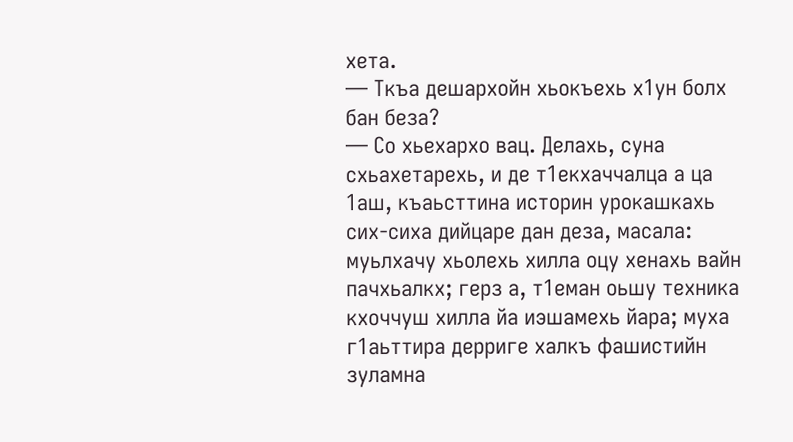хета.
— Ткъа дешархойн хьокъехь х1ун болх бан беза?
— Со хьехархо вац. Делахь, суна схьахетарехь, и де т1екхаччалца а ца 1аш, къаьсттина историн урокашкахь сих-сиха дийцаре дан деза, масала: муьлхачу хьолехь хилла оцу хенахь вайн пачхьалкх; герз а, т1еман оьшу техника кхоччуш хилла йа иэшамехь йара; муха г1аьттира дерриге халкъ фашистийн зуламна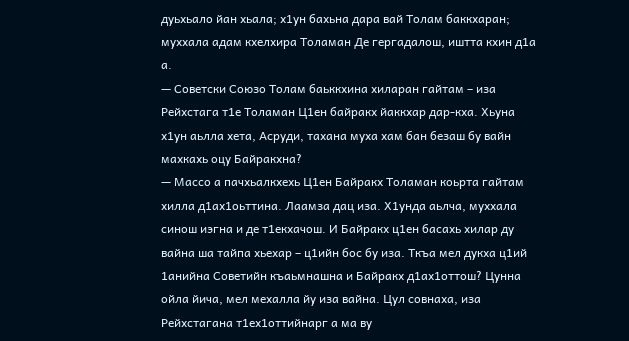дуьхьало йан хьала; х1ун бахьна дара вай Толам баккхаран; муххала адам кхелхира Толаман Де гергадалош, иштта кхин д1а а.
— Советски Союзо Толам баьккхина хиларан гайтам – иза Рейхстага т1е Толаман Ц1ен байракх йаккхар дар-кха. Хьуна х1ун аьлла хета, Асруди, тахана муха хам бан безаш бу вайн махкахь оцу Байракхна?
— Массо а пачхьалкхехь Ц1ен Байракх Толаман коьрта гайтам хилла д1ах1оьттина. Лаамза дац иза. Х1унда аьлча, муххала синош иэгна и де т1екхачош. И Байракх ц1ен басахь хилар ду вайна ша тайпа хьехар – ц1ийн бос бу иза. Ткъа мел дукха ц1ий 1анийна Советийн къаьмнашна и Байракх д1ах1оттош? Цунна ойла йича, мел мехалла йу иза вайна. Цул совнаха, иза Рейхстагана т1ех1оттийнарг а ма ву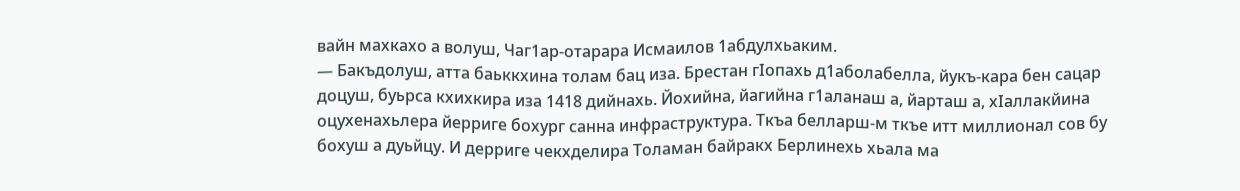вайн махкахо а волуш, Чаг1ар-отарара Исмаилов 1абдулхьаким.
— Бакъдолуш, атта баьккхина толам бац иза. Брестан гIопахь д1аболабелла, йукъ-кара бен сацар доцуш, буьрса кхихкира иза 1418 дийнахь. Йохийна, йагийна г1аланаш а, йарташ а, хIаллакйина оцухенахьлера йерриге бохург санна инфраструктура. Ткъа белларш-м ткъе итт миллионал сов бу бохуш а дуьйцу. И дерриге чекхделира Толаман байракх Берлинехь хьала ма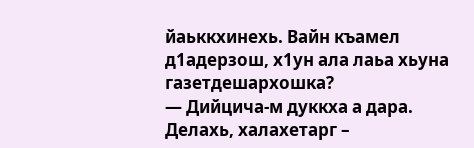йаьккхинехь. Вайн къамел д1адерзош, х1ун ала лаьа хьуна газетдешархошка?
— Дийцича-м дуккха а дара. Делахь, халахетарг –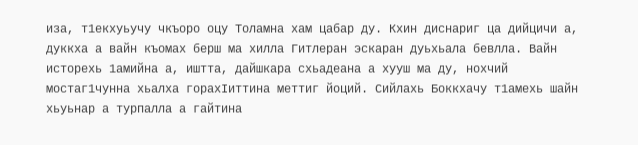иза, т1екхуьучу чкъоро оцу Толамна хам цабар ду. Кхин диснариг ца дийцичи а, дуккха а вайн къомах берш ма хилла Гитлеран эскаран дуьхьала бевлла. Вайн исторехь 1амийна а, иштта, дайшкара схьадеана а хууш ма ду, нохчий мостаг1чунна хьалха горахIиттина меттиг йоций. Сийлахь Боккхачу т1амехь шайн хьуьнар а турпалла а гайтина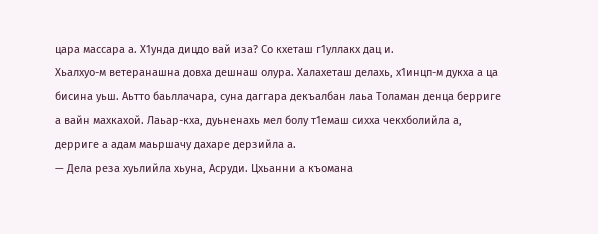цара массара а. Х1унда дицдо вай иза? Со кхеташ г1уллакх дац и.
Хьалхуо-м ветеранашна довха дешнаш олура. Халахеташ делахь, х1инцп-м дукха а ца бисина уьш. Аьтто баьллачара, суна даггара декъалбан лаьа Толаман денца берриге а вайн махкахой. Лаьар-кха, дуьненахь мел болу т1емаш сихха чекхболийла а, дерриге а адам маьршачу дахаре дерзийла а.
— Дела реза хуьлийла хьуна, Асруди. Цхьанни а къомана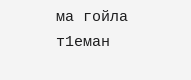ма гойла т1еман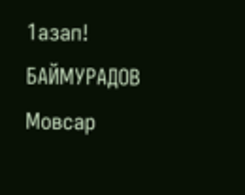1азап!
БАЙМУРАДОВ Мовсар